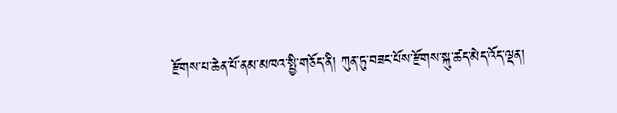རྫོགས་པ་ཆེན་པོ་ནམ་མཁའ་སྤྱི་གཅོད་ནི། ཀུན་ཏུ་བཟང་པོས་རྫོགས་སྐུ་ཚད་མེད་འོད་ལྡན།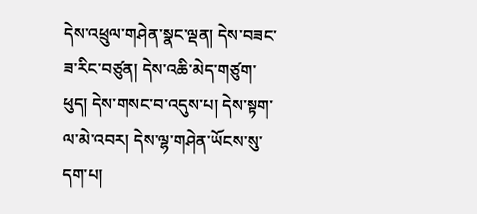དེས་འཕྲུལ་གཤེན་སྣང་ལྡན། དེས་བཟང་ཟ་རིང་བཙུན། དེས་འཆི་མེད་གཙུག་ཕུད། དེས་གསང་བ་འདུས་པ། དེས་སྟག་ལ་མེ་འབར། དེས་ལྷ་གཤེན་ཡོངས་སུ་དག་པ།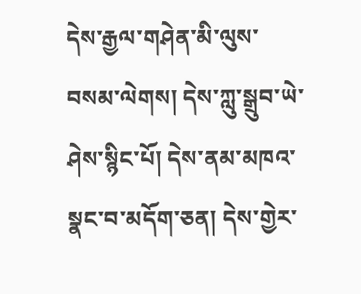དེས་རྒྱལ་གཤེན་མི་ལུས་བསམ་ལེགས། དེས་ཀླུ་སྒྲུབ་ཡེ་ཤེས་སྙིང་པོ། དེས་ནམ་མཁའ་སྣང་བ་མདོག་ཅན། དེས་གྱེར་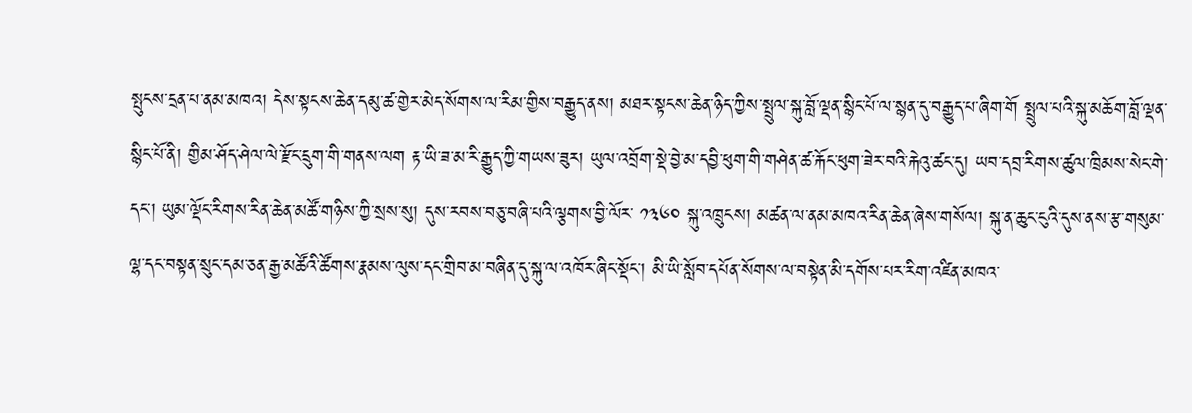སྤུངས་དྲན་པ་ནམ་མཁའ། དེས་སྟངས་ཆེན་དམུ་ཚ་གྱེར་མེད་སོགས་ལ་རིམ་གྱིས་བརྒྱུད་ནས། མཐར་སྟངས་ཆེན་ཉིད་ཀྱིས་སྤྲུལ་སྐུ་བློ་ལྡན་སྙིང་པོ་ལ་སྙན་དུ་བརྒྱུད་པ་ཞིག་གོ སྤྲུལ་པའི་སྐུ་མཆོག་བློ་ལྡན་སྙིང་པོ་ནི། གྱིམ་ཤོད་ཤེལ་ལེ་རྫོང་དྲུག་གི་གནས་ལག རྟ་ཡི་ཟ་མ་རི་རྒྱུད་ཀྱི་གཡས་ཟུར། ཡུལ་འབྲོག་སྡེ་བྱེ་མ་དབྱི་ཕུག་གི་གཤེན་ཚ་རྐོང་ཕུག་ཟེར་བའི་རྐེའུ་ཚང་དུ། ཡབ་དབྲ་རིགས་ཚུལ་ཁྲིམས་སེང་གེ་དང་། ཡུམ་ལྡོང་རིགས་རིན་ཆེན་མཚོ་གཉིས་ཀྱི་སྲས་སུ། དུས་རབས་བཅུ་བཞི་པའི་ལྕགས་བྱི་ལོར་ ༡༣༦༠ སྐུ་འཁྲུངས། མཚན་ལ་ནམ་མཁའ་རིན་ཆེན་ཞེས་གསོལ། སྐུ་ན་ཆུང་ངུའི་དུས་ནས་རྩ་གསུམ་ལྷ་དང་བསྟན་སྲུང་དམ་ཅན་རྒྱ་མཚོའི་ཚོགས་རྣམས་ལུས་དང་གྲིབ་མ་བཞིན་དུ་སྐུ་ལ་འཁོར་ཞིང་སྡོང་། མི་ཡི་སློབ་དཔོན་སོགས་ལ་བསྟེན་མི་དགོས་པར་རིག་འཛིན་མཁའ་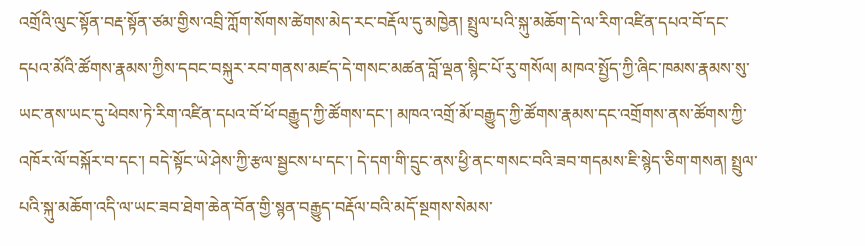འགྲོའི་ལུང་སྟོན་བརྡ་སྟོན་ཙམ་གྱིས་འབྲི་ཀློག་སོགས་ཚེགས་མེད་རང་བརྡོལ་དུ་མཁྱེན། སྤྲུལ་པའི་སྐུ་མཆོག་དེ་ལ་རིག་འཛིན་དཔའ་བོ་དང་དཔའ་མོའི་ཚོགས་རྣམས་ཀྱིས་དབང་བསྐུར་རབ་གནས་མཛད་དེ་གསང་མཚན་བློ་ལྡན་སྙིང་པོ་རུ་གསོལ། མཁའ་སྤྱོད་ཀྱི་ཞིང་ཁམས་རྣམས་སུ་ཡང་ནས་ཡང་དུ་ཕེབས་ཏེ་རིག་འཛིན་དཔའ་བོ་ཕོ་བརྒྱུད་ཀྱི་ཚོགས་དང་། མཁའ་འགྲོ་མོ་བརྒྱུད་ཀྱི་ཚོགས་རྣམས་དང་འགྲོགས་ནས་ཚོགས་ཀྱི་འཁོར་ལོ་བསྐོར་བ་དང་། བདེ་སྟོང་ཡེ་ཤེས་ཀྱི་རྩལ་སྦྱངས་པ་དང་། དེ་དག་གི་དྲུང་ནས་ཕྱི་ནང་གསང་བའི་ཟབ་གདམས་ཇི་སྙེད་ཅིག་གསན། སྤྲུལ་པའི་སྐུ་མཆོག་འདི་ལ་ཡང་ཟབ་ཐེག་ཆེན་བོན་གྱི་སྙན་བརྒྱུད་བརྡོལ་བའི་མདོ་སྔགས་སེམས་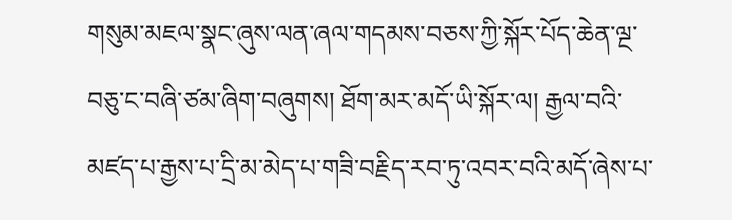གསུམ་མཇལ་སྣང་ཞུས་ལན་ཞལ་གདམས་བཅས་ཀྱི་སྐོར་པོད་ཆེན་ལྔ་བཅུ་ང་བཞི་ཙམ་ཞིག་བཞུགས། ཐོག་མར་མདོ་ཡི་སྐོར་ལ། རྒྱལ་བའི་མཛད་པ་རྒྱས་པ་དྲི་མ་མེད་པ་གཟི་བརྗིད་རབ་ཏུ་འབར་བའི་མདོ་ཞེས་པ་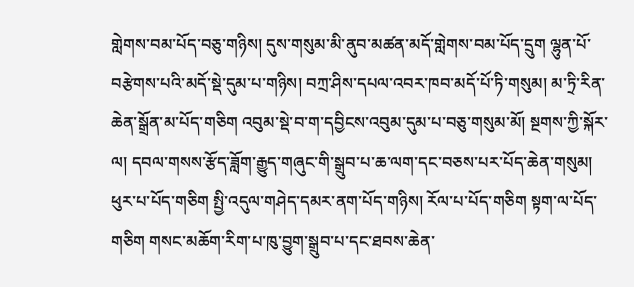གླེགས་བམ་པོད་བཅུ་གཉིས། དུས་གསུམ་མི་ནུབ་མཚན་མདོ་གླེགས་བམ་པོད་དྲུག ལྷུན་པོ་བརྩེགས་པའི་མདོ་སྡེ་དུམ་པ་གཉིས། བཀྲ་ཤིས་དཔལ་འབར་ཁབ་མདོ་པོ་ཏི་གསུམ། མ་ཏྲི་རིན་ཆེན་སྒྲོན་མ་པོད་གཅིག འབུམ་སྡེ་བ་ག་དབྱིངས་འབུམ་དུམ་པ་བཅུ་གསུམ་མོ། སྔགས་ཀྱི་སྐོར་ལ། དབལ་གསས་རྩོད་ཟློག་རྒྱུད་གཞུང་གི་སྒྲུབ་པ་ཆ་ལག་དང་བཅས་པར་པོད་ཆེན་གསུམ། ཕུར་པ་པོད་གཅིག སྤྱི་འདུལ་གཤེད་དམར་ནག་པོད་གཉིས། རོལ་པ་པོད་གཅིག སྟག་ལ་པོད་གཅིག གསང་མཆོག་རིག་པ་ཁུ་བྱུག་སྒྲུབ་པ་དང་ཐབས་ཆེན་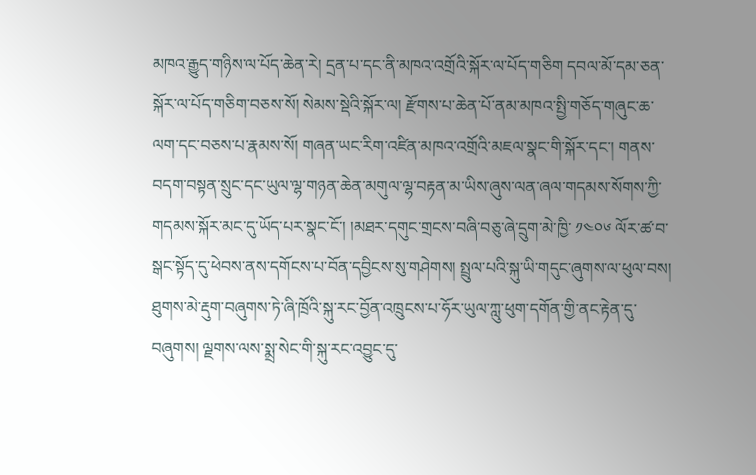མཁའ་རྒྱུད་གཉིས་ལ་པོད་ཆེན་རེ། དྲན་པ་དང་ནི་མཁའ་འགྲོའི་སྐོར་ལ་པོད་གཅིག དབལ་མོ་དམ་ཅན་སྐོར་ལ་པོད་གཅིག་བཅས་སོ། སེམས་སྡེའི་སྐོར་ལ། རྫོགས་པ་ཆེན་པོ་ནམ་མཁའ་སྤྱི་གཅོད་གཞུང་ཆ་ལག་དང་བཅས་པ་རྣམས་སོ། གཞན་ཡང་རིག་འཛིན་མཁའ་འགྲོའི་མཇལ་སྣང་གི་སྐོར་དང་། གནས་བདག་བསྟན་སྲུང་དང་ཡུལ་ལྷ་གཉན་ཆེན་མགུལ་ལྷ་བརྟན་མ་ཡིས་ཞུས་ལན་ཞལ་གདམས་སོགས་ཀྱི་གདམས་སྐོར་མང་དུ་ཡོད་པར་སྣང་ངོ་། །མཐར་དགུང་གྲངས་བཞི་བཅུ་ཞེ་དྲུག་མེ་ཁྱི་ ༡༤༠༦ ལོར་ཚ་བ་སྒང་སྟོད་དུ་ཕེབས་ནས་དགོངས་པ་བོན་དབྱིངས་སུ་གཤེགས། སྤྲུལ་པའི་སྐུ་ཡི་གདུང་ཞུགས་ལ་ཕུལ་བས། ཐུགས་མེ་རྡུག་བཞུགས་ཏེ་ཞི་ཁྲོའི་སྐུ་རང་བྱོན་འཁྲུངས་པ་ཧོར་ཡུལ་ཀླུ་ཕུག་དགོན་གྱི་ནང་རྟེན་དུ་བཞུགས། ལྗགས་ལས་སྨྲ་སེང་གི་སྐུ་རང་འབྱུང་དུ་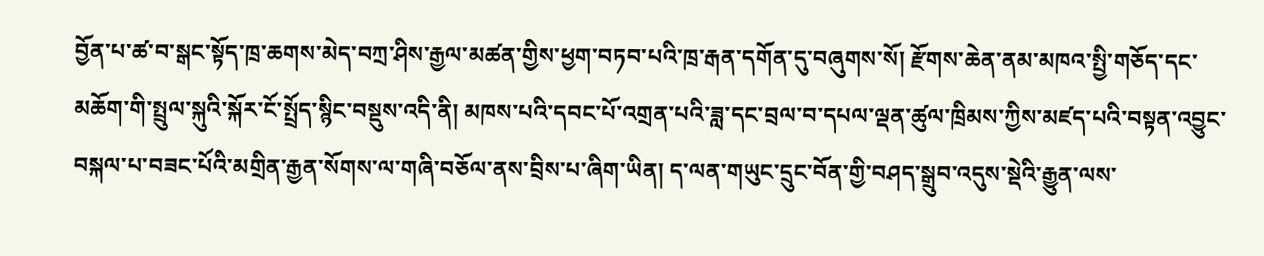བྱོན་པ་ཚ་བ་སྒང་སྟོད་ཁྲ་ཆགས་མེད་བཀྲ་ཤིས་རྒྱལ་མཚན་གྱིས་ཕྱག་བཏབ་པའི་ཁྲ་རྒན་དགོན་དུ་བཞུགས་སོ། རྫོགས་ཆེན་ནམ་མཁའ་སྤྱི་གཅོད་དང་མཆོག་གི་སྤྲུལ་སྐུའི་སྐོར་ངོ་སྤྲོད་སྙིང་བསྡུས་འདི་ནི། མཁས་པའི་དབང་པོ་འགྲན་པའི་ཟླ་དང་བྲལ་བ་དཔལ་ལྡན་ཚུལ་ཁྲིམས་ཀྱིས་མཛད་པའི་བསྟན་འབྱུང་བསྐལ་པ་བཟང་པོའི་མགྲིན་རྒྱན་སོགས་ལ་གཞི་བཅོལ་ནས་བྲིས་པ་ཞིག་ཡིན། ད་ལན་གཡུང་དྲུང་བོན་གྱི་བཤད་སྒྲུབ་འདུས་སྡེའི་རྒྱུན་ལས་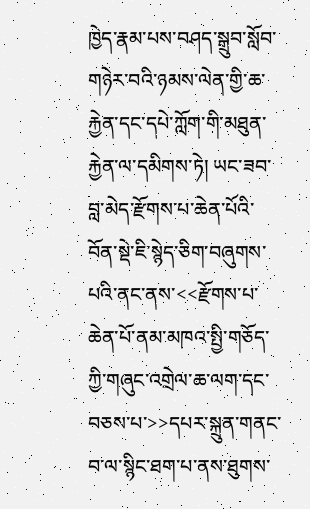ཁྱེད་རྣམ་པས་བཤད་སྒྲུབ་སློབ་གཉེར་བའི་ཉམས་ལེན་གྱི་ཆ་རྐྱེན་དང་དཔེ་ཀློག་གི་མཐུན་རྐྱེན་ལ་དམིགས་ཏེ། ཡང་ཟབ་བླ་མེད་རྫོགས་པ་ཆེན་པོའི་བོན་སྡེ་ཇི་སྙེད་ཅིག་བཞུགས་པའི་ནང་ནས་<<རྫོགས་པ་ཆེན་པོ་ནམ་མཁའ་སྤྱི་གཅོད་ཀྱི་གཞུང་འགྲེལ་ཆ་ལག་དང་བཅས་པ་>>དཔར་སྐྲུན་གནང་བ་ལ་སྙིང་ཐག་པ་ནས་ཐུགས་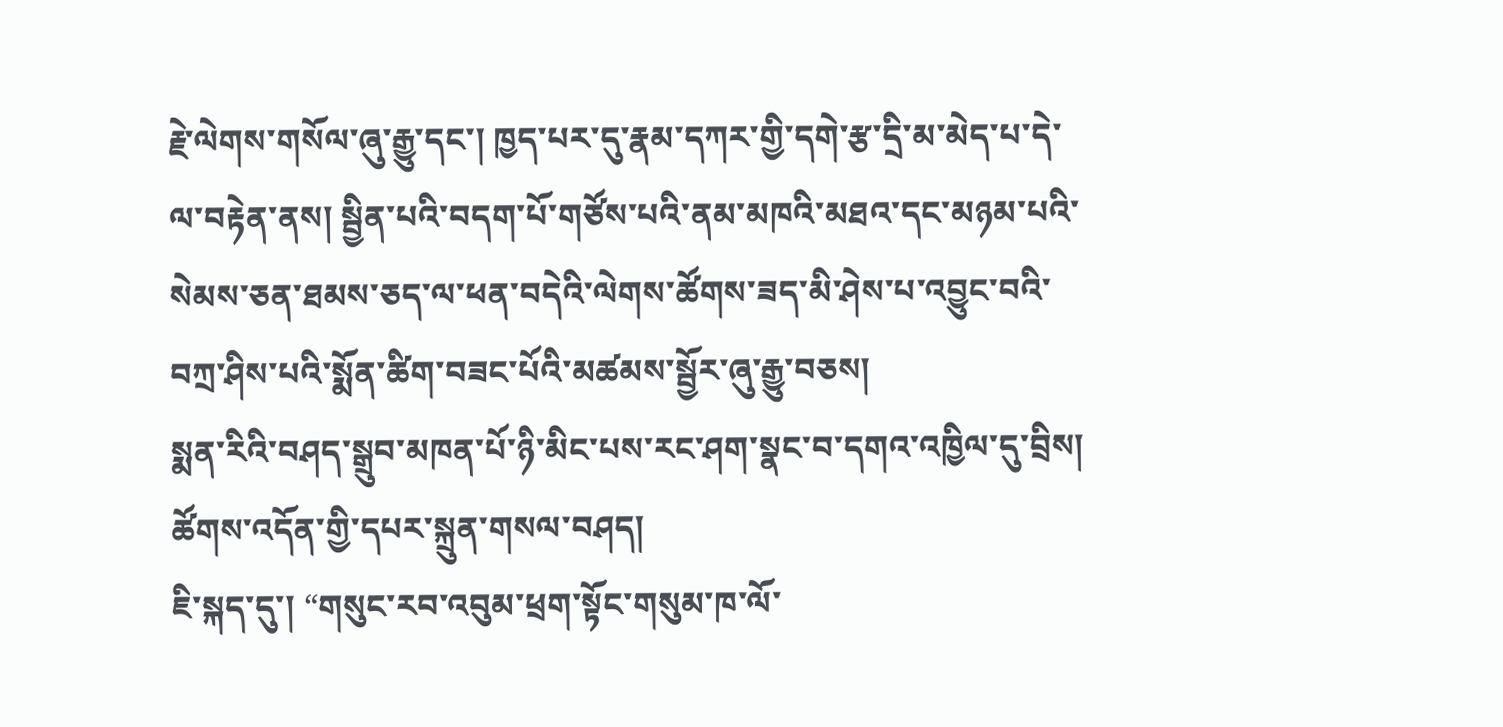རྗེ་ལེགས་གསོལ་ཞུ་རྒྱུ་དང་། ཁྱད་པར་དུ་རྣམ་དཀར་གྱི་དགེ་རྩ་དྲི་མ་མེད་པ་དེ་ལ་བརྟེན་ནས། སྦྱིན་པའི་བདག་པོ་གཙོས་པའི་ནམ་མཁའི་མཐའ་དང་མཉམ་པའི་སེམས་ཅན་ཐམས་ཅད་ལ་ཕན་བདེའི་ལེགས་ཚོགས་ཟད་མི་ཤེས་པ་འབྱུང་བའི་བཀྲ་ཤིས་པའི་སྨོན་ཚིག་བཟང་པོའི་མཚམས་སྦྱོར་ཞུ་རྒྱུ་བཅས།
སྨན་རིའི་བཤད་སྒྲུབ་མཁན་པོ་ཉི་མིང་པས་རང་ཤག་སྣང་བ་དགའ་འཁྱིལ་དུ་བྲིས།
ཚོགས་འདོན་གྱི་དཔར་སྐྲུན་གསལ་བཤད།
ཇི་སྐད་དུ་། “གསུང་རབ་འབུམ་ཕྲག་སྟོང་གསུམ་ཁ་ལོ་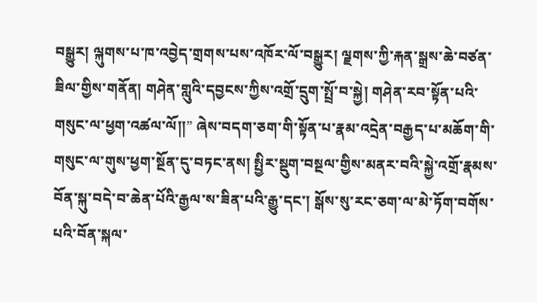བསྒྱུར། ལྐུགས་པ་ཁ་འབྱེད་གྲགས་པས་འཁོར་ལོ་བསྒྱུར། ལྗགས་ཀྱི་རྐན་སྒྲས་ཆེ་བཙན་ཟིལ་གྱིས་གནོན། གཤེན་གླུའི་དབྱངས་ཀྱིས་འགྲོ་དྲུག་སྤྲོ་བ་སྐྱེ། གཤེན་རབ་སྟོན་པའི་གསུང་ལ་ཕྱག་འཚལ་ལོ།།” ཞེས་བདག་ཅག་གི་སྟོན་པ་རྣམ་འདྲེན་བརྒྱད་པ་མཆོག་གི་གསུང་ལ་གུས་ཕྱག་སྔོན་དུ་བཏང་ནས། སྤྱིར་སྡུག་བསྔལ་གྱིས་མནར་བའི་སྐྱེ་འགྲོ་རྣམས་བོན་སྐུ་བདེ་བ་ཆེན་པོའི་རྒྱལ་ས་ཟིན་པའི་རྒྱུ་དང་། སྒོས་སུ་རང་ཅག་ལ་མེ་ཏོག་བགོས་པའི་བོན་སྐལ་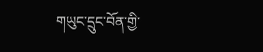གཡུང་དྲུང་བོན་གྱི་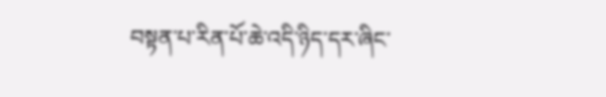བསྟན་པ་རིན་པོ་ཆེ་འདི་ཉིད་དར་ཞིང་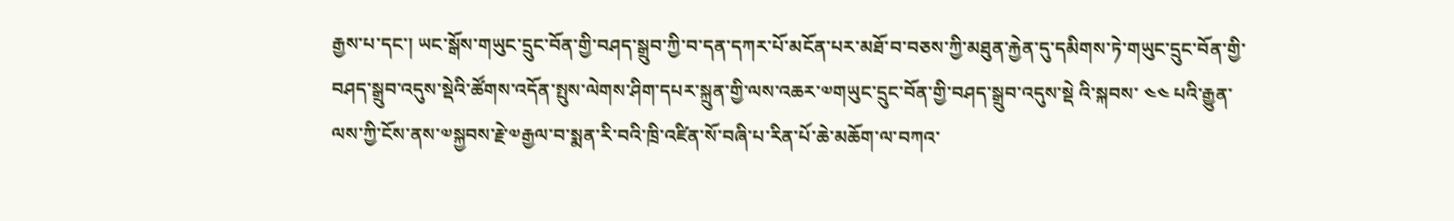རྒྱས་པ་དང་། ཡང་སྒོས་གཡུང་དྲུང་བོན་གྱི་བཤད་སྒྲུབ་ཀྱི་བ་དན་དཀར་པོ་མངོན་པར་མཐོ་བ་བཅས་ཀྱི་མཐུན་རྐྱེན་དུ་དམིགས་ཏེ་གཡུང་དྲུང་བོན་གྱི་བཤད་སྒྲུབ་འདུས་སྡེའི་ཚོགས་འདོན་སྤུས་ལེགས་ཤིག་དཔར་སྐྲུན་གྱི་ལས་འཆར་༧གཡུང་དྲུང་བོན་གྱི་བཤད་སྒྲུབ་འདུས་སྡེ འི་སྐབས་ ༤༤ པའི་རྒྱུན་ལས་ཀྱི་ངོས་ནས་༧སྐྱབས་རྗེ་༧རྒྱལ་བ་སྨན་རི་བའི་ཁྲི་འཛིན་སོ་བཞི་པ་རིན་པོ་ཆེ་མཆོག་ལ་བཀའ་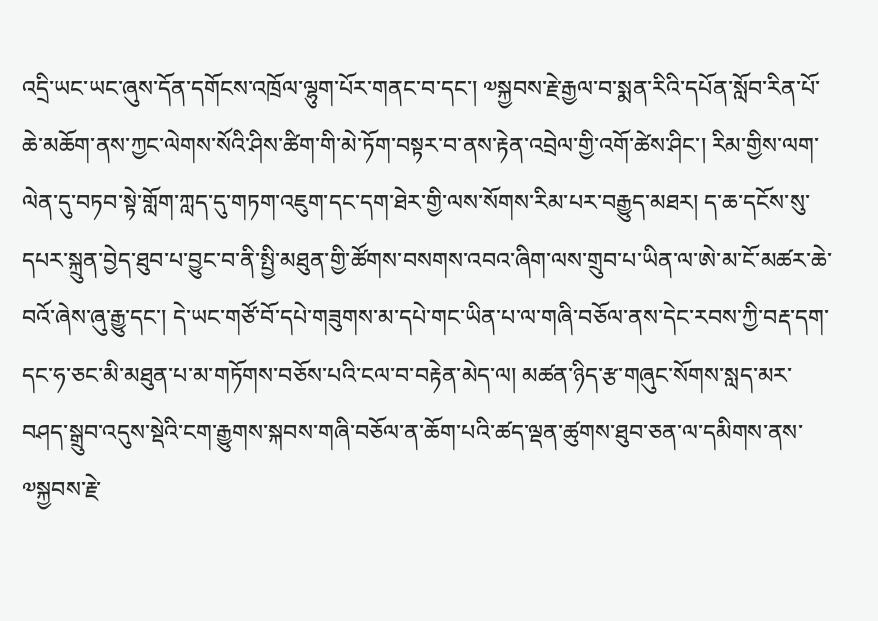འདྲི་ཡང་ཡང་ཞུས་དོན་དགོངས་འཁྲོལ་ལྷུག་པོར་གནང་བ་དང་། ༧སྐྱབས་རྗེ་རྒྱལ་བ་སྨན་རིའི་དཔོན་སློབ་རིན་པོ་ཆེ་མཆོག་ནས་ཀྱང་ལེགས་སོའི་ཤིས་ཚིག་གི་མེ་ཏོག་བསྟར་བ་ནས་རྟེན་འབྲེལ་གྱི་འགོ་ཚེས་ཤིང་། རིམ་གྱིས་ལག་ལེན་དུ་བཏབ་སྟེ་གློག་ཀླད་དུ་གཏག་འཇུག་དང་དག་ཐེར་གྱི་ལས་སོགས་རིམ་པར་བརྒྱུད་མཐར། ད་ཆ་དངོས་སུ་དཔར་སྐྲུན་བྱེད་ཐུབ་པ་བྱུང་བ་ནི་སྤྱི་མཐུན་གྱི་ཚོགས་བསགས་འབའ་ཞིག་ལས་གྲུབ་པ་ཡིན་ལ་ཨེ་མ་ངོ་མཚར་ཆེ་བའོ་ཞེས་ཞུ་རྒྱུ་དང་། དེ་ཡང་གཙོ་བོ་དཔེ་གཟུགས་མ་དཔེ་གང་ཡིན་པ་ལ་གཞི་བཅོལ་ནས་དེང་རབས་ཀྱི་བརྡ་དག་དང་ཧ་ཅང་མི་མཐུན་པ་མ་གཏོགས་བཅོས་པའི་ངལ་བ་བརྟེན་མེད་ལ། མཚན་ཉིད་རྩ་གཞུང་སོགས་སླད་མར་བཤད་སྒྲུབ་འདུས་སྡེའི་ངག་རྒྱུགས་སྐབས་གཞི་བཅོལ་ན་ཆོག་པའི་ཚད་ལྡན་ཚུགས་ཐུབ་ཅན་ལ་དམིགས་ནས་༧སྐྱབས་རྗེ་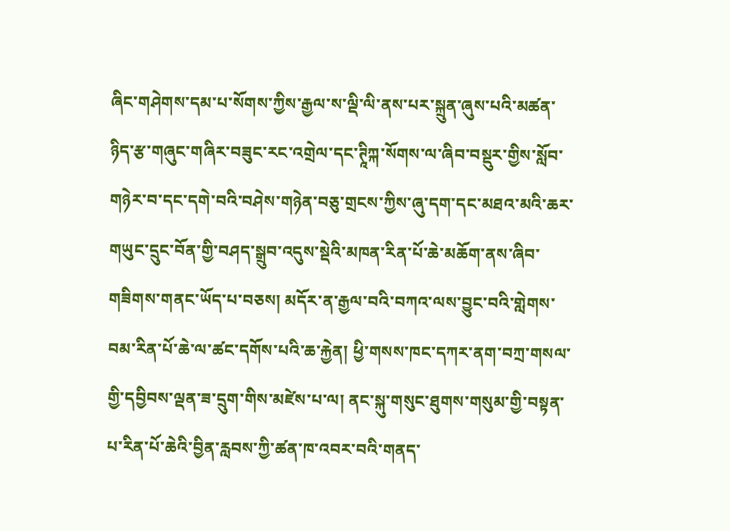ཞིང་གཤེགས་དམ་པ་སོགས་ཀྱིས་རྒྱལ་ས་ལྡི་ལི་ནས་པར་སྐྲུན་ཞུས་པའི་མཚན་ཉིད་རྩ་གཞུང་གཞིར་བཟུང་རང་འགྲེལ་དང་ཊཱིཀྐ་སོགས་ལ་ཞིབ་བསྡུར་གྱིས་སློབ་གཉེར་བ་དང་དགེ་བའི་བཤེས་གཉེན་བཅུ་གྲངས་ཀྱིས་ཞུ་དག་དང་མཐའ་མའི་ཆར་གཡུང་དྲུང་བོན་གྱི་བཤད་སྒྲུབ་འདུས་སྡེའི་མཁན་རིན་པོ་ཆེ་མཆོག་ནས་ཞིབ་གཟིགས་གནང་ཡོད་པ་བཅས། མདོར་ན་རྒྱལ་བའི་བཀའ་ལས་བྱུང་བའི་གླེགས་བམ་རིན་པོ་ཆེ་ལ་ཚང་དགོས་པའི་ཆ་རྐྱེན། ཕྱི་གསས་ཁང་དཀར་ནག་བཀྲ་གསལ་གྱི་དབྱིབས་ལྡན་ཟ་དྲུག་གིས་མཛེས་པ་ལ། ནང་སྐུ་གསུང་ཐུགས་གསུམ་གྱི་བསྟན་པ་རིན་པོ་ཆེའི་བྱིན་རླབས་ཀྱི་ཚན་ཁ་འབར་བའི་གནད་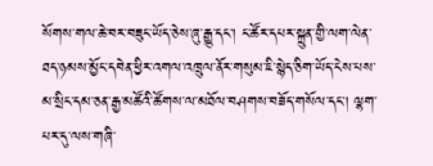སོགས་གལ་ཆེ་བར་བཟུང་ཡོད་ཅེས་ཞུ་རྒྱུ་དང་། ང་ཚོར་དཔར་སྐྲུན་གྱི་ལག་ལེན་ཐད་ཉམས་མྱོང་དབེན་ཕྱིར་འགལ་འཁྲུལ་ནོར་གསུམ་ཇི་སྙེད་ཅིག་ཡོད་ངེས་པས་མ་སྲིང་དམ་ཅན་རྒྱ་མཚོའི་ཚོགས་ལ་མཐོལ་བཤགས་བཟོད་གསོལ་དང་། ལྷག་པར་དུ་ལས་གཞི་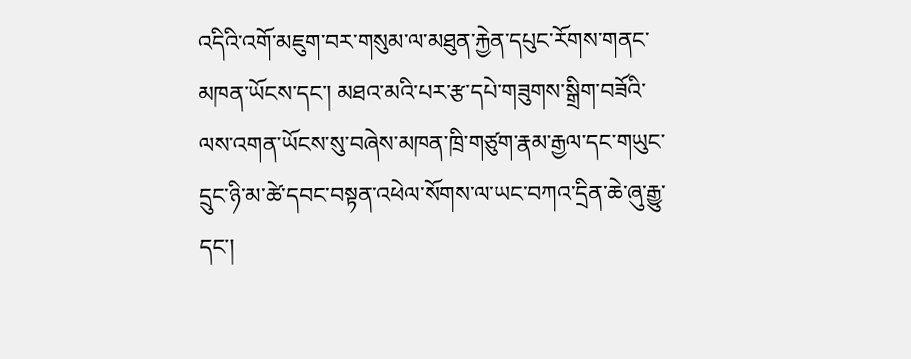འདིའི་འགོ་མཇུག་བར་གསུམ་ལ་མཐུན་རྐྱེན་དཔུང་རོགས་གནང་མཁན་ཡོངས་དང་། མཐའ་མའི་པར་རྩ་དཔེ་གཟུགས་སྒྲིག་བཟོའི་ལས་འགན་ཡོངས་སུ་བཞེས་མཁན་ཁྲི་གཙུག་རྣམ་རྒྱལ་དང་གཡུང་དྲུང་ཉི་མ་ཚེ་དབང་བསྟན་འཕེལ་སོགས་ལ་ཡང་བཀའ་དྲིན་ཆེ་ཞུ་རྒྱུ་དང་།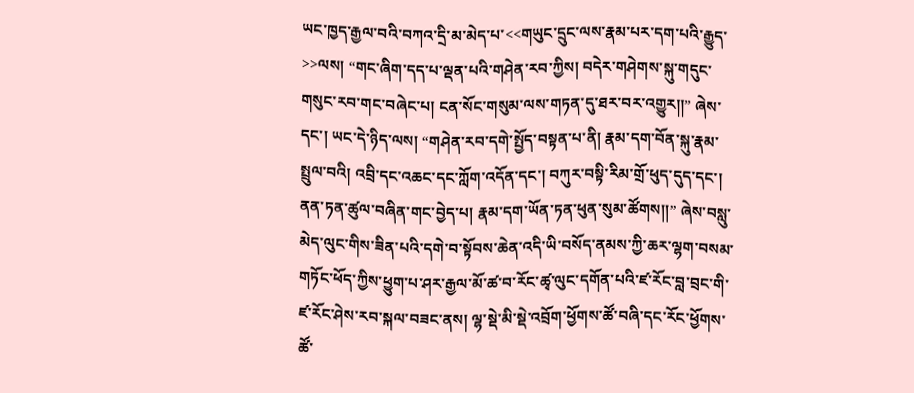ཡང་ཁྱད་རྒྱལ་བའི་བཀའ་དྲི་མ་མེད་པ་<<གཡུང་དྲུང་ལས་རྣམ་པར་དག་པའི་རྒྱུད་>>ལས། “གང་ཞིག་དད་པ་ལྡན་པའི་གཤེན་རབ་ཀྱིས། བདེར་གཤེགས་སྐུ་གདུང་གསུང་རབ་གང་བཞེང་པ། ངན་སོང་གསུམ་ལས་གཏན་དུ་ཐར་བར་འགྱུར།།” ཞེས་དང་། ཡང་དེ་ཉིད་ལས། “གཤེན་རབ་དགེ་སྤྱོད་བསྟན་པ་ནི། རྣམ་དག་བོན་སྐུ་རྣམ་སྤྲུལ་བའི། འབྲི་དང་འཆང་དང་ཀློག་འདོན་དང་། བཀུར་བསྟི་རིམ་གྲོ་ཕུད་དུད་དང་། ནན་ཏན་ཚུལ་བཞིན་གང་བྱེད་པ། རྣམ་དག་ཡོན་ཏན་ཕུན་སུམ་ཚོགས།།” ཞེས་བསླུ་མེད་ལུང་གིས་ཟིན་པའི་དགེ་བ་སྟོབས་ཆེན་འདི་ཡི་བསོད་ནམས་ཀྱི་ཆར་ལྷག་བསམ་གཏོང་ཕོད་ཀྱིས་ཕྱུག་པ་ཤར་རྒྱལ་མོ་ཚ་བ་རོང་ཚྭ་ལུང་དགོན་པའི་ཛ་རོང་བླ་བྲང་གི་ཛ་རོང་ཤེས་རབ་སྐལ་བཟང་ནས། ལྷ་སྡེ་མི་སྡེ་འབྲོག་ཕྱོགས་ཚོ་བཞི་དང་རོང་ཕྱོགས་ཚོ་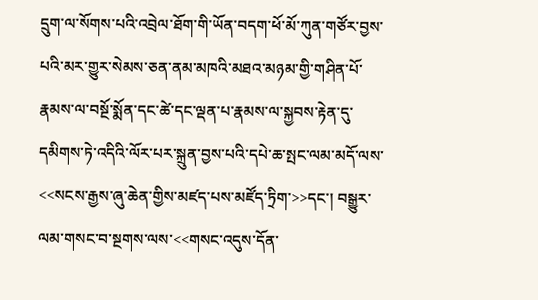དྲུག་ལ་སོགས་པའི་འབྲེལ་ཐོག་གི་ཡོན་བདག་ཕོ་མོ་ཀུན་གཙོར་བྱས་པའི་མར་གྱུར་སེམས་ཅན་ནམ་མཁའི་མཐའ་མཉམ་གྱི་གཤིན་པོ་རྣམས་ལ་བསྔོ་སྨོན་དང་ཚེ་དང་ལྡན་པ་རྣམས་ལ་སྐྱབས་རྟེན་དུ་དམིགས་ཏེ་འདིའི་ལོར་པར་སྐྲུན་བྱས་པའི་དཔེ་ཆ་སྤང་ལམ་མདོ་ལས་<<སངས་རྒྱས་ཞུ་ཆེན་གྱིས་མཛད་པས་མཛོད་ཏྲིག་>>དང་། བསྒྱུར་ལམ་གསང་བ་སྔགས་ལས་<<གསང་འདུས་དོན་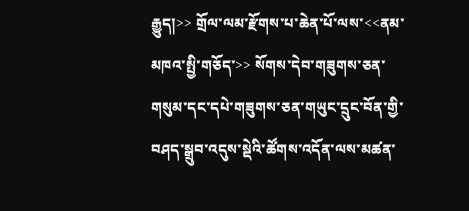རྒྱུད།>> གྲོལ་ལམ་རྫོགས་པ་ཆེན་པོ་ལས་<<ནམ་མཁའ་སྤྱི་གཅོད་>> སོགས་དེབ་གཟུགས་ཅན་གསུམ་དང་དཔེ་གཟུགས་ཅན་གཡུང་དྲུང་བོན་གྱི་བཤད་སྒྲུབ་འདུས་སྡེའི་ཚོགས་འདོན་ལས་མཚན་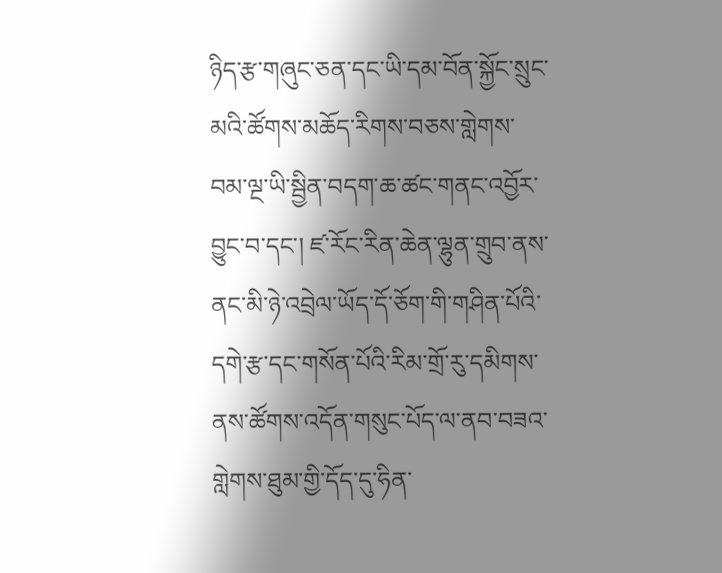ཉིད་རྩ་གཞུང་ཅན་དང་ཡི་དམ་བོན་སྐྱོང་སྲུང་མའི་ཚོགས་མཆོད་རིགས་བཅས་གླེགས་བམ་ལྔ་ཡི་སྦྱིན་བདག་ཆ་ཚང་གནང་འབྱོར་བྱུང་བ་དང་། ཛ་རོང་རིན་ཆེན་ལྷུན་གྲུབ་ནས་ནང་མི་ཉེ་འབྲེལ་ཡོད་དོ་ཅོག་གི་གཤིན་པོའི་དགེ་རྩ་དང་གསོན་པོའི་རིམ་གྲོ་རུ་དམིགས་ནས་ཚོགས་འདོན་གསུང་པོད་ལ་ནབ་བཟའ་གླེགས་ཐུམ་གྱི་དོད་དུ་ཧིན་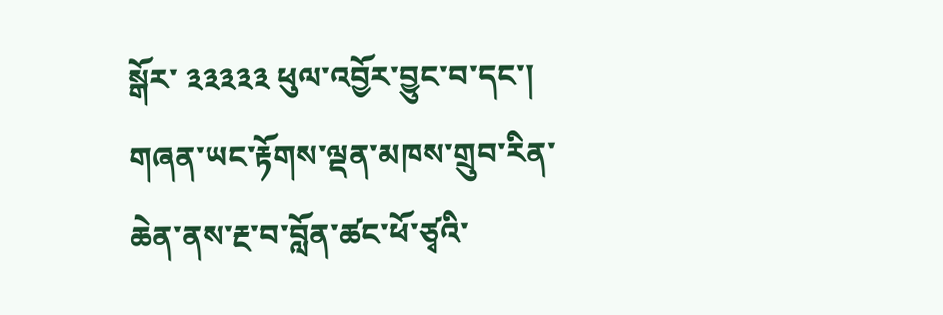སྒོར་ ༣༣༣༣༣ ཕུལ་འབྱོར་བྱུང་བ་དང་། གཞན་ཡང་རྟོགས་ལྡན་མཁས་གྲུབ་རིན་ཆེན་ནས་རྔ་བ་བློན་ཚང་ཕོ་ཙྭའི་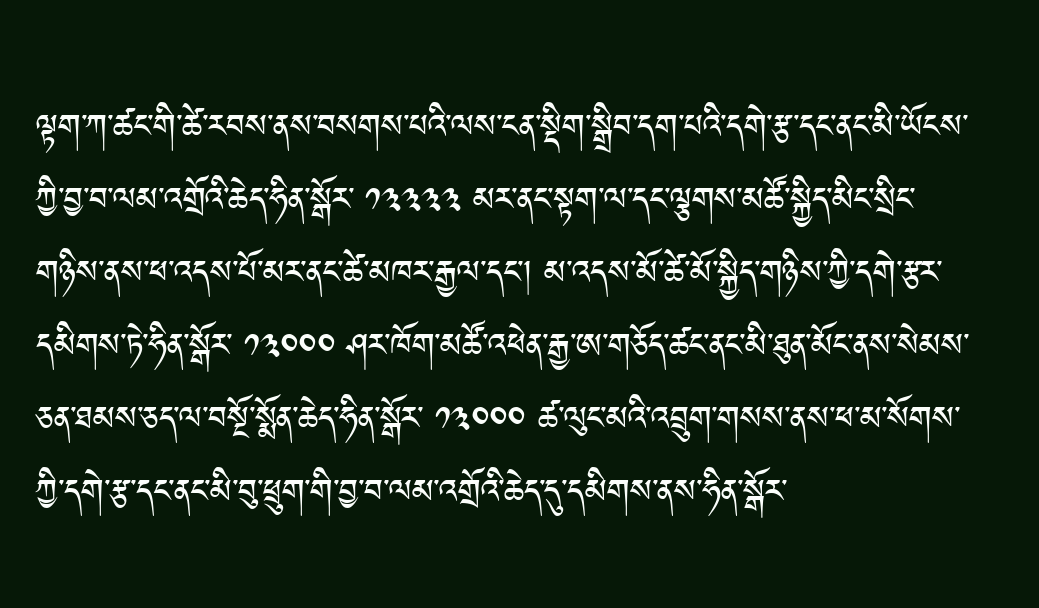ལྟག་ཀ་ཚང་གི་ཚེ་རབས་ནས་བསགས་པའི་ལས་ངན་སྡིག་སྒྲིབ་དག་པའི་དགེ་རྩ་དང་ནང་མི་ཡོངས་ཀྱི་བྱ་བ་ལམ་འགྲོའི་ཆེད་ཧིན་སྒོར་ ༡༣༣༣༣ མར་ནང་སྟག་ལ་དང་ལྕགས་མཚོ་སྐྱིད་མིང་སྲིང་གཉིས་ནས་ཕ་འདས་པོ་མར་ནང་ཚེ་མཁར་རྒྱལ་དང་། མ་འདས་མོ་ཚེ་མོ་སྐྱིད་གཉིས་ཀྱི་དགེ་རྩར་དམིགས་ཏེ་ཧིན་སྒོར་ ༡༣༠༠༠ ཤར་ཁོག་མཚོ་འཕེན་རྒྱ་ཨ་གཅོད་ཚང་ནང་མི་ཐུན་མོང་ནས་སེམས་ཅན་ཐམས་ཅད་ལ་བསྔོ་སྨོན་ཆེད་ཧིན་སྒོར་ ༡༣༠༠༠ ཚ་ལུང་མའི་འབྲུག་གསས་ནས་ཕ་མ་སོགས་ཀྱི་དགེ་རྩ་དང་ནང་མི་བུ་ཕྲུག་གི་བྱ་བ་ལམ་འགྲོའི་ཆེད་དུ་དམིགས་ནས་ཧིན་སྒོར་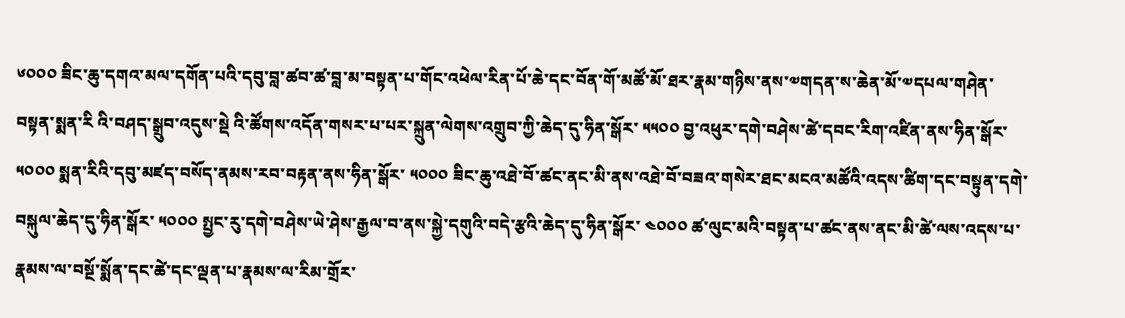༦༠༠༠ ཟིང་ཆུ་དགའ་མལ་དགོན་པའི་དབུ་བླ་ཚབ་ཚ་བླ་མ་བསྟན་པ་གོང་འཕེལ་རིན་པོ་ཆེ་དང་བོན་གོ་མཚོ་མོ་ཐར་རྣམ་གཉིས་ནས་༧གདན་ས་ཆེན་མོ་༧དཔལ་གཤེན་བསྟན་སྨན་རི འི་བཤད་སྒྲུབ་འདུས་སྡེ འི་ཚོགས་འདོན་གསར་པ་པར་སྐྲུན་ལེགས་འགྲུབ་ཀྱི་ཆེད་དུ་ཧིན་སྒོར་ ༥༥༠༠ བྱ་འཕུར་དགེ་བཤེས་ཚེ་དབང་རིག་འཛིན་ནས་ཧིན་སྒོར་ ༥༠༠༠ སྨན་རིའི་དབུ་མཛད་བསོད་ནམས་རབ་བརྟན་ནས་ཧིན་སྒོར་ ༥༠༠༠ ཟིང་ཆུ་འཐེ་བོ་ཚང་ནང་མི་ནས་འཐེ་བོ་བཟའ་གསེར་ཐང་མངའ་མཚོའི་འདས་ཚིག་དང་བསྟུན་དགེ་བསྐུལ་ཆེད་དུ་ཧིན་སྒོར་ ༥༠༠༠ སྤྱང་རུ་དགེ་བཤེས་ཡེ་ཤེས་རྒྱལ་བ་ནས་སྐྱེ་དགུའི་བདེ་རྩའི་ཆེད་དུ་ཧིན་སྒོར་ ༤༠༠༠ ཚ་ལུང་མའི་བསྟན་པ་ཚང་ནས་ནང་མི་ཚེ་ལས་འདས་པ་རྣམས་ལ་བསྔོ་སྨོན་དང་ཚེ་དང་ལྡན་པ་རྣམས་ལ་རིམ་གྲོར་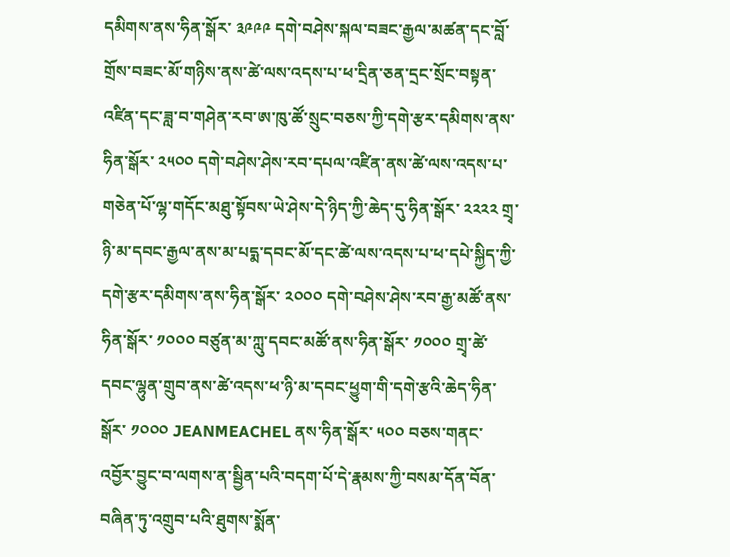དམིགས་ནས་ཧིན་སྒོར་ ༣༩༩༩ དགེ་བཤེས་སྐལ་བཟང་རྒྱལ་མཚན་དང་བློ་གྲོས་བཟང་མོ་གཉིས་ནས་ཚེ་ལས་འདས་པ་ཕ་དྲིན་ཅན་དྲང་སྲོང་བསྟན་འཛིན་དང་ཟླ་བ་གཤེན་རབ་ཨ་ཁུ་ཚོ་སྲུང་བཅས་ཀྱི་དགེ་རྩར་དམིགས་ནས་ཧིན་སྒོར་ ༢༥༠༠ དགེ་བཤེས་ཤེས་རབ་དཔལ་འཛིན་ནས་ཚེ་ལས་འདས་པ་གཅེན་པོ་ལྷ་གདོང་མཐུ་སྟོབས་ཡེ་ཤེས་དེ་ཉིད་ཀྱི་ཆེད་དུ་ཧིན་སྒོར་ ༢༢༢༢ གྲྭ་ཉི་མ་དབང་རྒྱལ་ནས་མ་པདྨ་དབང་མོ་དང་ཚེ་ལས་འདས་པ་ཕ་དཔེ་སྐྱིད་ཀྱི་དགེ་རྩར་དམིགས་ནས་ཧིན་སྒོར་ ༢༠༠༠ དགེ་བཤེས་ཤེས་རབ་རྒྱ་མཚོ་ནས་ཧིན་སྒོར་ ༡༠༠༠ བཙུན་མ་ཀླུ་དབང་མཚོ་ནས་ཧིན་སྒོར་ ༡༠༠༠ གྲྭ་ཚེ་དབང་ལྷུན་གྲུབ་ནས་ཚེ་འདས་ཕ་ཉི་མ་དབང་ཕྱུག་གི་དགེ་རྩའི་ཆེད་ཧིན་སྒོར་ ༡༠༠༠ JEANMEACHEL ནས་ཧིན་སྒོར་ ༥༠༠ བཅས་གནང་འབྱོར་བྱུང་བ་ལགས་ན་སྦྱིན་པའི་བདག་པོ་དེ་རྣམས་ཀྱི་བསམ་དོན་བོན་བཞིན་ཏུ་འགྲུབ་པའི་ཐུགས་སྨོན་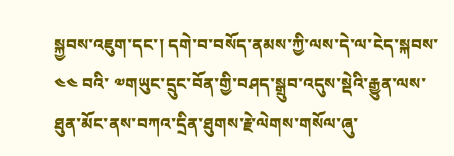སྐྱབས་འཇུག་དང་། དགེ་བ་བསོད་ནམས་ཀྱི་ལས་དེ་ལ་ངེད་སྐབས་ ༤༤ བའི་ ༧གཡུང་དྲུང་བོན་གྱི་བཤད་སྒྲུབ་འདུས་སྡེའི་རྒྱུན་ལས་ཐུན་མོང་ནས་བཀའ་དྲིན་ཐུགས་རྗེ་ལེགས་གསོལ་ཞུ་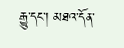རྒྱུ་དང་། མཐའ་དོན་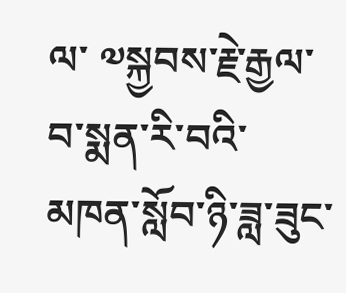ལ་ ༧སྐྱབས་རྗེ་རྒྱལ་བ་སྨན་རི་བའི་མཁན་སློབ་ཉི་ཟླ་ཟུང་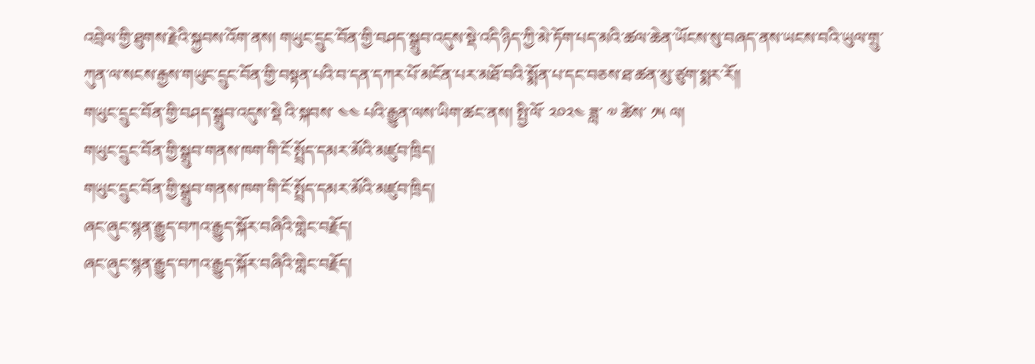འབྲེལ་གྱི་ཐུགས་རྗེའི་སྐྱབས་འོག་ནས། གཡུང་དྲུང་བོན་གྱི་བཤད་སྒྲུབ་འདུས་སྡེ་འདི་ཉིད་ཀྱི་མེ་ཏོག་པད་མའི་ཚལ་ཆེན་ཡོངས་སུ་བཞད་ནས་ཡངས་བའི་ཡུལ་གྲུ་ཀུན་ལ་སངས་རྒྱས་གཡུང་དྲུང་བོན་གྱི་བསྟན་པའི་བ་དན་དཀར་པོ་མངོན་པར་མཐོ་བའི་སྨོན་པ་དང་བཅས་ཐ་ཚན་མུ་ཙུག་སྨར་རོ།།
གཡུང་དྲུང་བོན་གྱི་བཤད་སྒྲུབ་འདུས་སྡེ འི་སྐབས་ ༤༤ པའི་རྒྱུན་ལས་ཡིག་ཚང་ནས། སྤྱི་ལོ་ ༢༠༢༤ ཟླ་ ༧ ཚེས་ ༡༥ ལ།
གཡུང་དྲུང་བོན་གྱི་སྒྲུབ་གནས་ཁག་གི་ངོ་སྤྲོད་དམར་མོའི་མཛུབ་ཁྲིད།
གཡུང་དྲུང་བོན་གྱི་སྒྲུབ་གནས་ཁག་གི་ངོ་སྤྲོད་དམར་མོའི་མཛུབ་ཁྲིད།
ཞང་ཞུང་སྙན་རྒྱུད་བཀའ་རྒྱུད་སྐོར་བཞིའི་གླེང་བརྗོད།
ཞང་ཞུང་སྙན་རྒྱུད་བཀའ་རྒྱུད་སྐོར་བཞིའི་གླེང་བརྗོད།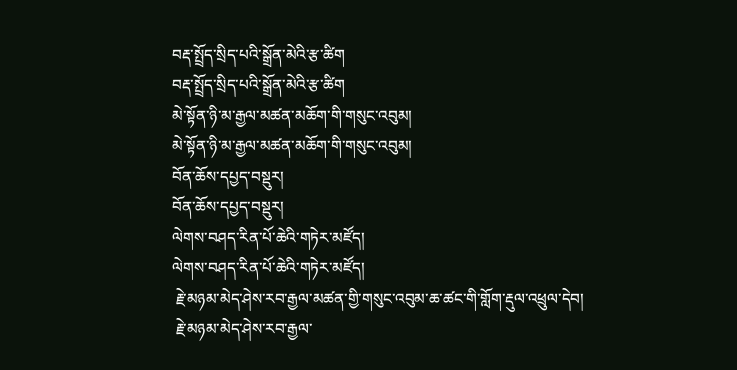བརྡ་སྤྲོད་སྲིད་པའི་སྒྲོན་མེའི་རྩ་ཚིག
བརྡ་སྤྲོད་སྲིད་པའི་སྒྲོན་མེའི་རྩ་ཚིག
མེ་སྟོན་ཉི་མ་རྒྱལ་མཚན་མཆོག་གི་གསུང་འབུམ།
མེ་སྟོན་ཉི་མ་རྒྱལ་མཚན་མཆོག་གི་གསུང་འབུམ།
བོན་ཆོས་དཔྱད་བསྡུར།
བོན་ཆོས་དཔྱད་བསྡུར།
ལེགས་བཤད་རིན་པོ་ཆེའི་གཏེར་མཛོད།
ལེགས་བཤད་རིན་པོ་ཆེའི་གཏེར་མཛོད།
 རྗེ་མཉམ་མེད་ཤེས་རབ་རྒྱལ་མཚན་གྱི་གསུང་འབུམ་ཆ་ཚང་གི་གློག་རྡུལ་འཕྲུལ་དེབ།
 རྗེ་མཉམ་མེད་ཤེས་རབ་རྒྱལ་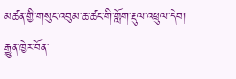མཚན་གྱི་གསུང་འབུམ་ཆ་ཚང་གི་གློག་རྡུལ་འཕྲུལ་དེབ།
རྒྱུན་ཁྱེར་བོན་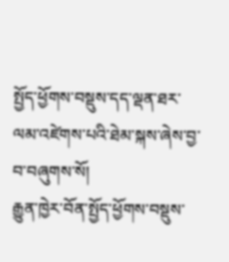སྤྱོད་ཕྱོགས་བསྡུས་དད་ལྡན་ཐར་ལམ་འཛེགས་པའི་ཐེམ་སྐས་ཞེས་བྱ་བ་བཞུགས་སོ།
རྒྱུན་ཁྱེར་བོན་སྤྱོད་ཕྱོགས་བསྡུས་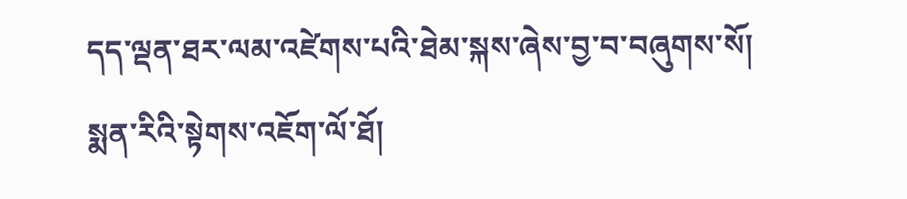དད་ལྡན་ཐར་ལམ་འཛེགས་པའི་ཐེམ་སྐས་ཞེས་བྱ་བ་བཞུགས་སོ།
སྨན་རིའི་སྟེགས་འཇོག་ལོ་ཐོ།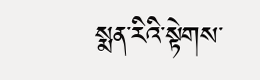སྨན་རིའི་སྟེགས་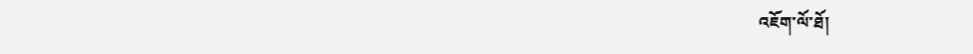འཇོག་ལོ་ཐོ།